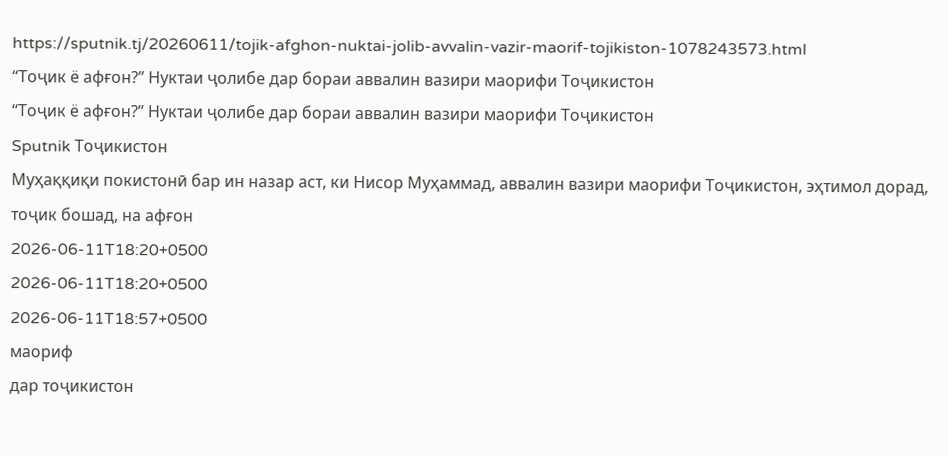https://sputnik.tj/20260611/tojik-afghon-nuktai-jolib-avvalin-vazir-maorif-tojikiston-1078243573.html
“Тоҷик ё афғон?” Нуктаи ҷолибе дар бораи аввалин вазири маорифи Тоҷикистон
“Тоҷик ё афғон?” Нуктаи ҷолибе дар бораи аввалин вазири маорифи Тоҷикистон
Sputnik Тоҷикистон
Муҳаққиқи покистонӣ бар ин назар аст, ки Нисор Муҳаммад, аввалин вазири маорифи Тоҷикистон, эҳтимол дорад, тоҷик бошад, на афғон
2026-06-11T18:20+0500
2026-06-11T18:20+0500
2026-06-11T18:57+0500
маориф
дар тоҷикистон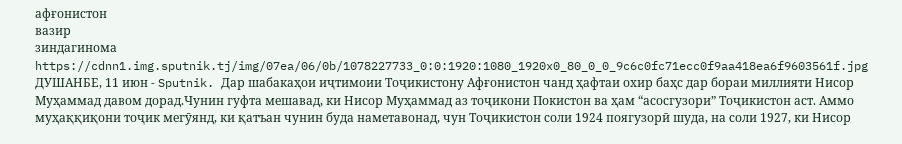афғонистон
вазир
зиндагинома
https://cdnn1.img.sputnik.tj/img/07ea/06/0b/1078227733_0:0:1920:1080_1920x0_80_0_0_9c6c0fc71ecc0f9aa418ea6f9603561f.jpg
ДУШАНБЕ, 11 июн - Sputnik. Дар шабакаҳои иҷтимоии Тоҷикистону Афғонистон чанд ҳафтаи охир баҳс дар бораи миллияти Нисор Муҳаммад давом дорад.Чунин гуфта мешавад, ки Нисор Муҳаммад аз тоҷикони Покистон ва ҳам “асосгузори” Тоҷикистон аст. Аммо муҳаққиқони тоҷик мегӯянд, ки қатъан чунин буда наметавонад, чун Тоҷикистон соли 1924 поягузорӣ шуда, на соли 1927, ки Нисор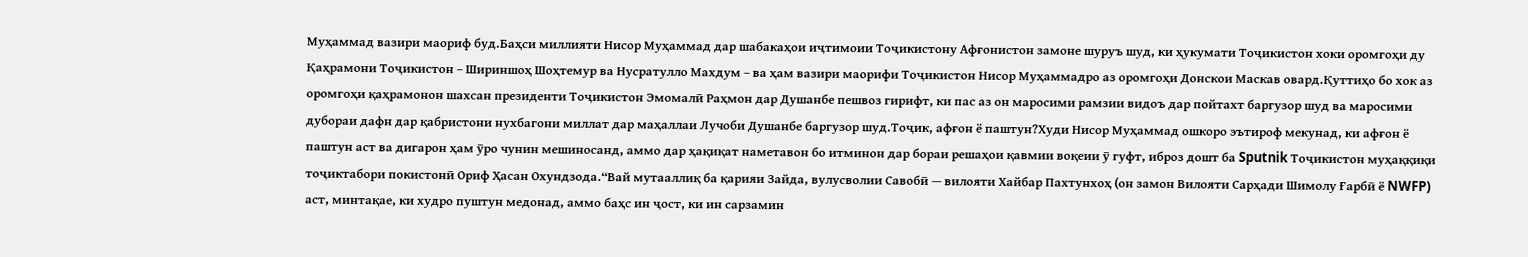Муҳаммад вазири маориф буд.Баҳси миллияти Нисор Муҳаммад дар шабакаҳои иҷтимоии Тоҷикистону Афғонистон замоне шуруъ шуд, ки ҳукумати Тоҷикистон хоки оромгоҳи ду Қаҳрамони Тоҷикистон – Шириншоҳ Шоҳтемур ва Нусратулло Махдум – ва ҳам вазири маорифи Тоҷикистон Нисор Муҳаммадро аз оромгоҳи Донскои Маскав овард.Қуттиҳо бо хок аз оромгоҳи қаҳрамонон шахсан президенти Тоҷикистон Эмомалӣ Раҳмон дар Душанбе пешвоз гирифт, ки пас аз он маросими рамзии видоъ дар пойтахт баргузор шуд ва маросими дубораи дафн дар қабристони нухбагони миллат дар маҳаллаи Лучоби Душанбе баргузор шуд.Тоҷик, афғон ё паштун?Худи Нисор Муҳаммад ошкоро эътироф мекунад, ки афғон ё паштун аст ва дигарон ҳам ӯро чунин мешиносанд, аммо дар ҳақиқат наметавон бо итминон дар бораи решаҳои қавмии воқеии ӯ гуфт, иброз дошт ба Sputnik Тоҷикистон муҳаққиқи тоҷиктабори покистонӣ Ориф Ҳасан Охундзода.“Вай мутааллиқ ба қарияи Зайда, вулусволии Савобӣ — вилояти Хайбар Пахтунхоҳ (он замон Вилояти Сарҳади Шимолу Ғарбӣ ё NWFP) аст, минтақае, ки худро пуштун медонад, аммо баҳс ин ҷост, ки ин сарзамин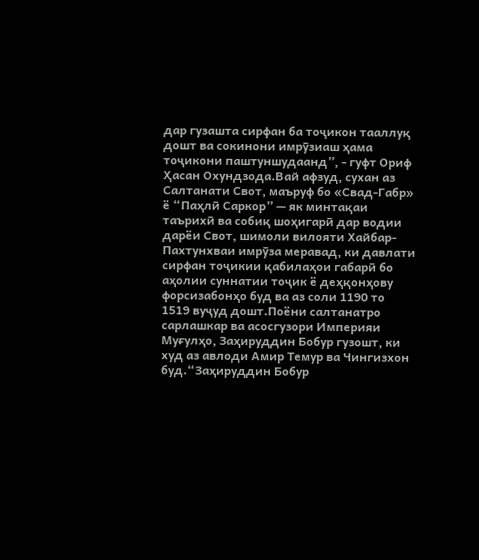дар гузашта сирфан ба тоҷикон тааллуқ дошт ва сокинони имрӯзиаш ҳама тоҷикони паштуншудаанд”, - гуфт Ориф Ҳасан Охундзода.Вай афзуд, сухан аз Салтанати Свот, маъруф бо «Свад-Габр» ё “Паҳлӣ Саркор” — як минтақаи таърихӣ ва собиқ шоҳигарӣ дар водии дарёи Свот, шимоли вилояти Хайбар-Пахтунхваи имрӯза меравад, ки давлати сирфан тоҷикии қабилаҳои габарӣ бо аҳолии суннатии тоҷик ё деҳқонҳову форсизабонҳо буд ва аз соли 1190 то 1519 вуҷуд дошт.Поёни салтанатро сарлашкар ва асосгузори Империяи Муғулҳо, Заҳируддин Бобур гузошт, ки худ аз авлоди Амир Темур ва Чингизхон буд.“Заҳируддин Бобур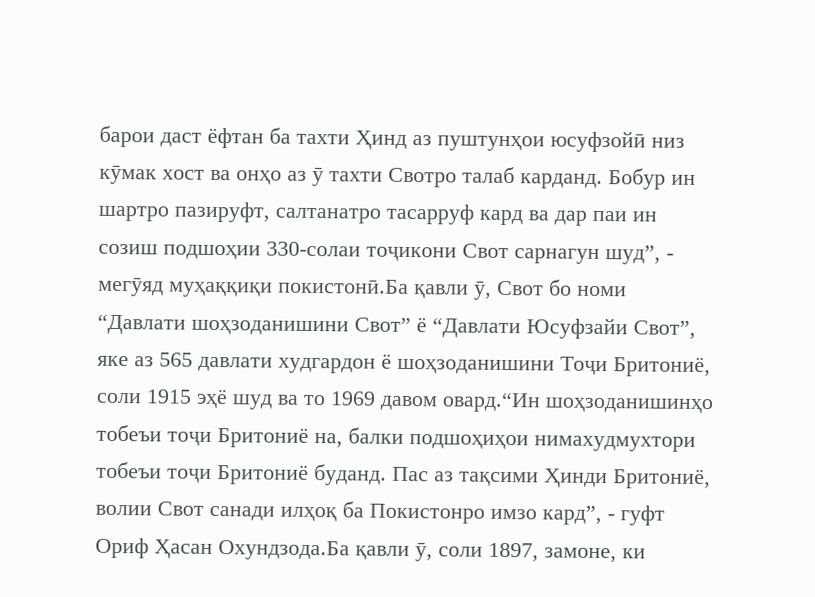барои даст ёфтан ба тахти Ҳинд аз пуштунҳои юсуфзойӣ низ кӯмак хост ва онҳо аз ӯ тахти Свотро талаб карданд. Бобур ин шартро пазируфт, салтанатро тасарруф кард ва дар паи ин созиш подшоҳии 330-солаи тоҷикони Свот сарнагун шуд”, - мегӯяд муҳаққиқи покистонӣ.Ба қавли ӯ, Свот бо номи “Давлати шоҳзоданишини Свот” ё “Давлати Юсуфзайи Свот”, яке аз 565 давлати худгардон ё шоҳзоданишини Тоҷи Бритониё, соли 1915 эҳё шуд ва то 1969 давом овард.“Ин шоҳзоданишинҳо тобеъи тоҷи Бритониё на, балки подшоҳиҳои нимахудмухтори тобеъи тоҷи Бритониё буданд. Пас аз тақсими Ҳинди Бритониё, волии Свот санади илҳоқ ба Покистонро имзо кард”, - гуфт Ориф Ҳасан Охундзода.Ба қавли ӯ, соли 1897, замоне, ки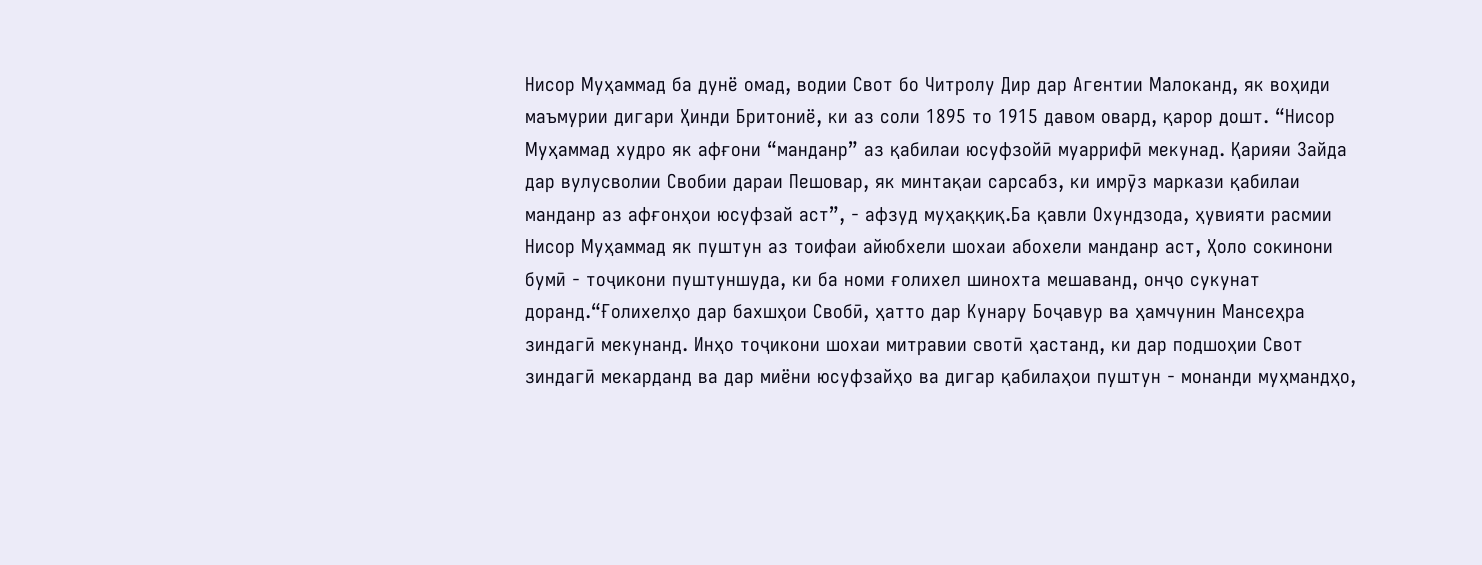Нисор Муҳаммад ба дунё омад, водии Свот бо Читролу Дир дар Агентии Малоканд, як воҳиди маъмурии дигари Ҳинди Бритониё, ки аз соли 1895 то 1915 давом овард, қарор дошт. “Нисор Муҳаммад худро як афғони “манданр” аз қабилаи юсуфзойӣ муаррифӣ мекунад. Қарияи Зайда дар вулусволии Свобии дараи Пешовар, як минтақаи сарсабз, ки имрӯз маркази қабилаи манданр аз афғонҳои юсуфзай аст”, - афзуд муҳаққиқ.Ба қавли Охундзода, ҳувияти расмии Нисор Муҳаммад як пуштун аз тоифаи айюбхели шохаи абохели манданр аст, Ҳоло сокинони бумӣ - тоҷикони пуштуншуда, ки ба номи ғолихел шинохта мешаванд, онҷо сукунат доранд.“Ғолихелҳо дар бахшҳои Свобӣ, ҳатто дар Кунару Боҷавур ва ҳамчунин Мансеҳра зиндагӣ мекунанд. Инҳо тоҷикони шохаи митравии свотӣ ҳастанд, ки дар подшоҳии Свот зиндагӣ мекарданд ва дар миёни юсуфзайҳо ва дигар қабилаҳои пуштун - монанди муҳмандҳо,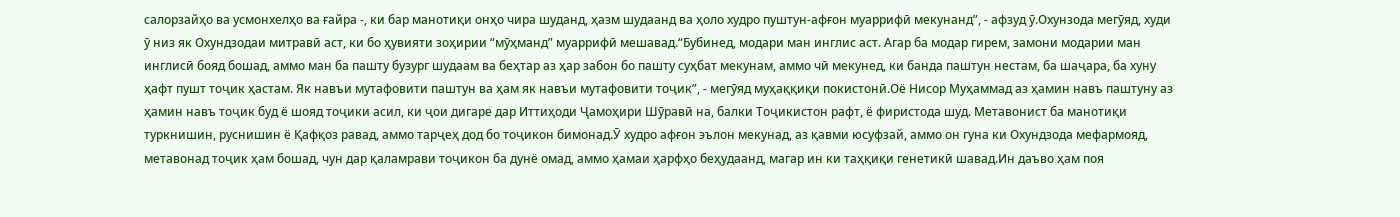салорзайҳо ва усмонхелҳо ва ғайра -, ки бар манотиқи онҳо чира шуданд, ҳазм шудаанд ва ҳоло худро пуштун-афғон муаррифӣ мекунанд”, - афзуд ӯ.Охунзода мегӯяд, худи ӯ низ як Охундзодаи митравӣ аст, ки бо ҳувияти зоҳирии “мӯҳманд” муаррифӣ мешавад.“Бубинед, модари ман инглис аст. Агар ба модар гирем, замони модарии ман инглисӣ бояд бошад, аммо ман ба пашту бузург шудаам ва беҳтар аз ҳар забон бо пашту суҳбат мекунам, аммо чӣ мекунед, ки банда паштун нестам, ба шаҷара, ба хуну ҳафт пушт тоҷик ҳастам. Як навъи мутафовити паштун ва ҳам як навъи мутафовити тоҷик”, - мегӯяд муҳаққиқи покистонӣ.Оё Нисор Муҳаммад аз ҳамин навъ паштуну аз ҳамин навъ тоҷик буд ё шояд тоҷики асил, ки ҷои дигаре дар Иттиҳоди Ҷамоҳири Шӯравӣ на, балки Тоҷикистон рафт, ё фиристода шуд. Метавонист ба манотиқи туркнишин, руснишин ё Қафқоз равад, аммо тарҷеҳ дод бо тоҷикон бимонад.Ӯ худро афғон эълон мекунад, аз қавми юсуфзай, аммо он гуна ки Охундзода мефармояд, метавонад тоҷик ҳам бошад, чун дар қаламрави тоҷикон ба дунё омад, аммо ҳамаи ҳарфҳо беҳудаанд, магар ин ки таҳқиқи генетикӣ шавад.Ин даъво ҳам поя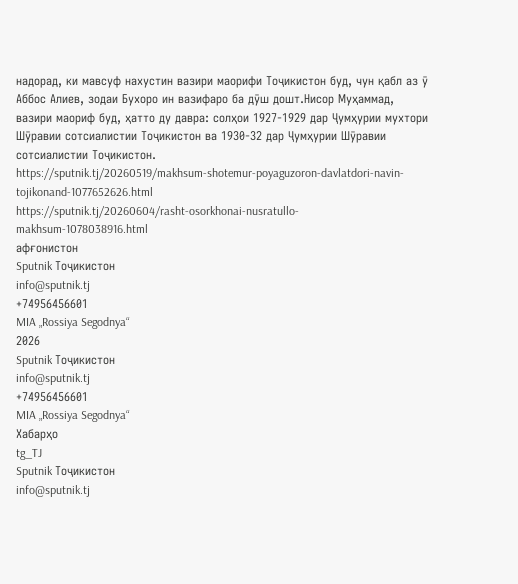надорад, ки мавсуф нахустин вазири маорифи Тоҷикистон буд, чун қабл аз ӯ Аббос Алиев, зодаи Бухоро ин вазифаро ба дӯш дошт.Нисор Муҳаммад, вазири маориф буд, ҳатто ду давра: солҳои 1927-1929 дар Ҷумҳурии мухтори Шӯравии сотсиалистии Тоҷикистон ва 1930-32 дар Ҷумҳурии Шӯравии сотсиалистии Тоҷикистон.
https://sputnik.tj/20260519/makhsum-shotemur-poyaguzoron-davlatdori-navin-tojikonand-1077652626.html
https://sputnik.tj/20260604/rasht-osorkhonai-nusratullo-makhsum-1078038916.html
афғонистон
Sputnik Тоҷикистон
info@sputnik.tj
+74956456601
MIA „Rossiya Segodnya“
2026
Sputnik Тоҷикистон
info@sputnik.tj
+74956456601
MIA „Rossiya Segodnya“
Хабарҳо
tg_TJ
Sputnik Тоҷикистон
info@sputnik.tj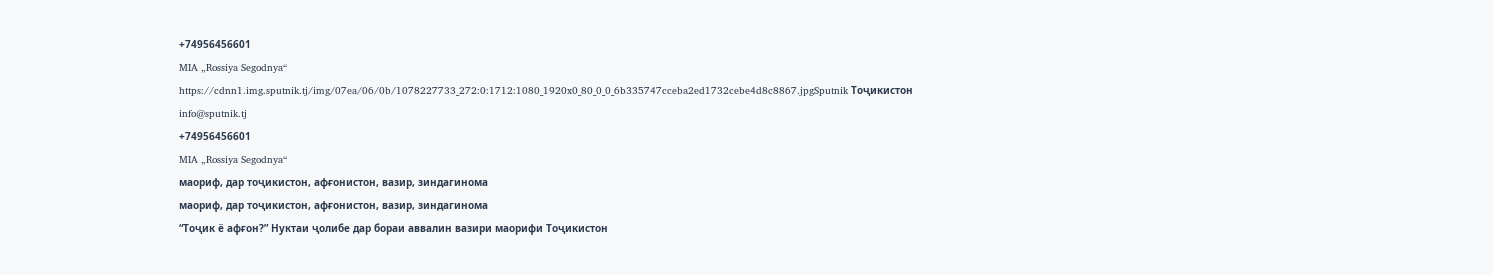+74956456601
MIA „Rossiya Segodnya“
https://cdnn1.img.sputnik.tj/img/07ea/06/0b/1078227733_272:0:1712:1080_1920x0_80_0_0_6b335747cceba2ed1732cebe4d8c8867.jpgSputnik Тоҷикистон
info@sputnik.tj
+74956456601
MIA „Rossiya Segodnya“
маориф, дар тоҷикистон, афғонистон, вазир, зиндагинома
маориф, дар тоҷикистон, афғонистон, вазир, зиндагинома
“Тоҷик ё афғон?” Нуктаи ҷолибе дар бораи аввалин вазири маорифи Тоҷикистон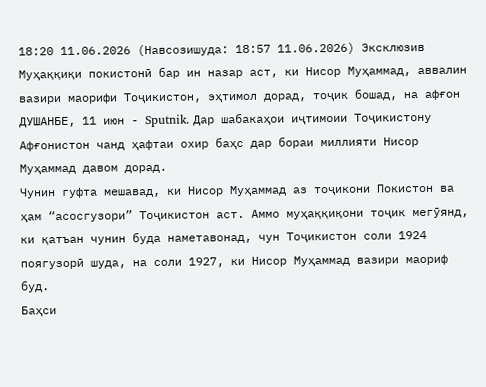18:20 11.06.2026 (Навсозишуда: 18:57 11.06.2026) Эксклюзив
Муҳаққиқи покистонӣ бар ин назар аст, ки Нисор Муҳаммад, аввалин вазири маорифи Тоҷикистон, эҳтимол дорад, тоҷик бошад, на афғон
ДУШАНБЕ, 11 июн - Sputnik. Дар шабакаҳои иҷтимоии Тоҷикистону Афғонистон чанд ҳафтаи охир баҳс дар бораи миллияти Нисор Муҳаммад давом дорад.
Чунин гуфта мешавад, ки Нисор Муҳаммад аз тоҷикони Покистон ва ҳам “асосгузори” Тоҷикистон аст. Аммо муҳаққиқони тоҷик мегӯянд, ки қатъан чунин буда наметавонад, чун Тоҷикистон соли 1924 поягузорӣ шуда, на соли 1927, ки Нисор Муҳаммад вазири маориф буд.
Баҳси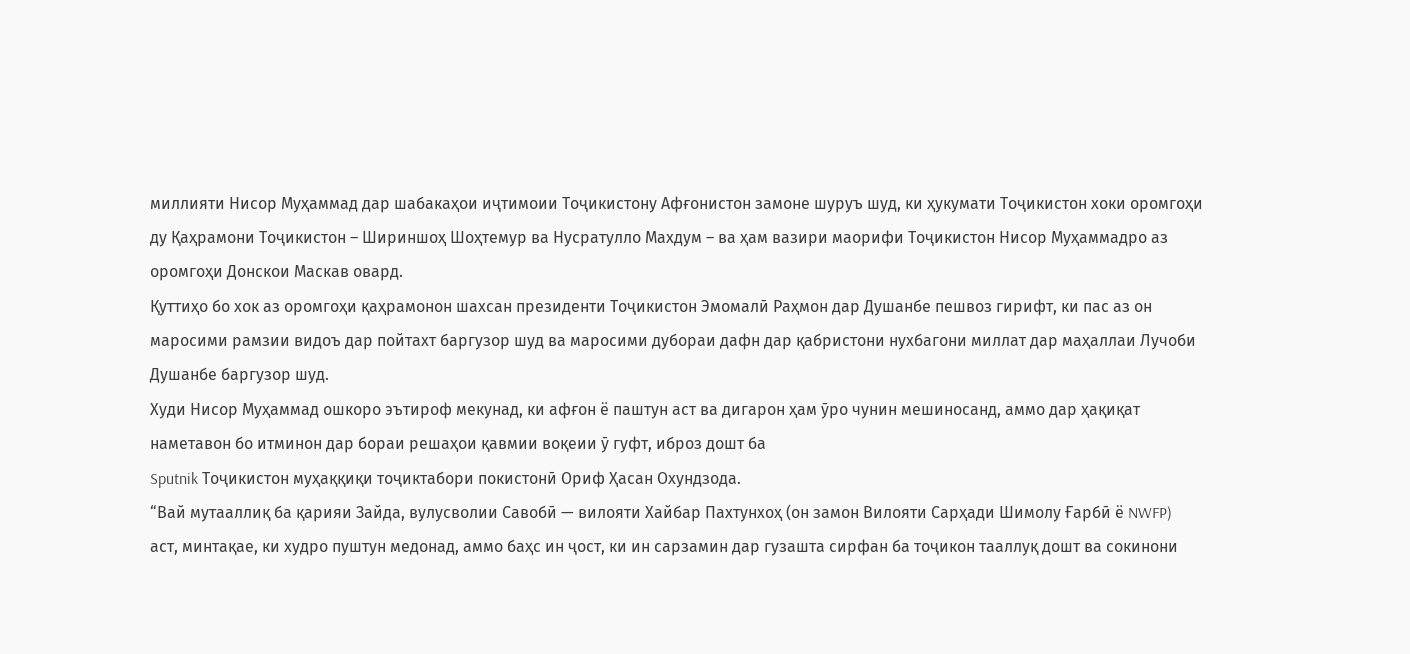миллияти Нисор Муҳаммад дар шабакаҳои иҷтимоии Тоҷикистону Афғонистон замоне шуруъ шуд, ки ҳукумати Тоҷикистон хоки оромгоҳи ду Қаҳрамони Тоҷикистон – Шириншоҳ Шоҳтемур ва Нусратулло Махдум – ва ҳам вазири маорифи Тоҷикистон Нисор Муҳаммадро аз оромгоҳи Донскои Маскав овард.
Қуттиҳо бо хок аз оромгоҳи қаҳрамонон шахсан президенти Тоҷикистон Эмомалӣ Раҳмон дар Душанбе пешвоз гирифт, ки пас аз он маросими рамзии видоъ дар пойтахт баргузор шуд ва маросими дубораи дафн дар қабристони нухбагони миллат дар маҳаллаи Лучоби Душанбе баргузор шуд.
Худи Нисор Муҳаммад ошкоро эътироф мекунад, ки афғон ё паштун аст ва дигарон ҳам ӯро чунин мешиносанд, аммо дар ҳақиқат наметавон бо итминон дар бораи решаҳои қавмии воқеии ӯ гуфт, иброз дошт ба
Sputnik Тоҷикистон муҳаққиқи тоҷиктабори покистонӣ Ориф Ҳасан Охундзода.
“Вай мутааллиқ ба қарияи Зайда, вулусволии Савобӣ — вилояти Хайбар Пахтунхоҳ (он замон Вилояти Сарҳади Шимолу Ғарбӣ ё NWFP) аст, минтақае, ки худро пуштун медонад, аммо баҳс ин ҷост, ки ин сарзамин дар гузашта сирфан ба тоҷикон тааллуқ дошт ва сокинони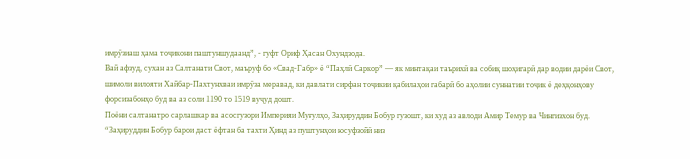имрӯзиаш ҳама тоҷикони паштуншудаанд”, - гуфт Ориф Ҳасан Охундзода.
Вай афзуд, сухан аз Салтанати Свот, маъруф бо «Свад-Габр» ё “Паҳлӣ Саркор” — як минтақаи таърихӣ ва собиқ шоҳигарӣ дар водии дарёи Свот, шимоли вилояти Хайбар-Пахтунхваи имрӯза меравад, ки давлати сирфан тоҷикии қабилаҳои габарӣ бо аҳолии суннатии тоҷик ё деҳқонҳову форсизабонҳо буд ва аз соли 1190 то 1519 вуҷуд дошт.
Поёни салтанатро сарлашкар ва асосгузори Империяи Муғулҳо, Заҳируддин Бобур гузошт, ки худ аз авлоди Амир Темур ва Чингизхон буд.
“Заҳируддин Бобур барои даст ёфтан ба тахти Ҳинд аз пуштунҳои юсуфзойӣ низ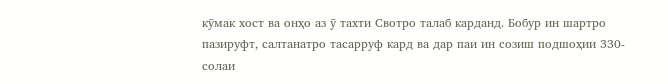кӯмак хост ва онҳо аз ӯ тахти Свотро талаб карданд. Бобур ин шартро пазируфт, салтанатро тасарруф кард ва дар паи ин созиш подшоҳии 330-солаи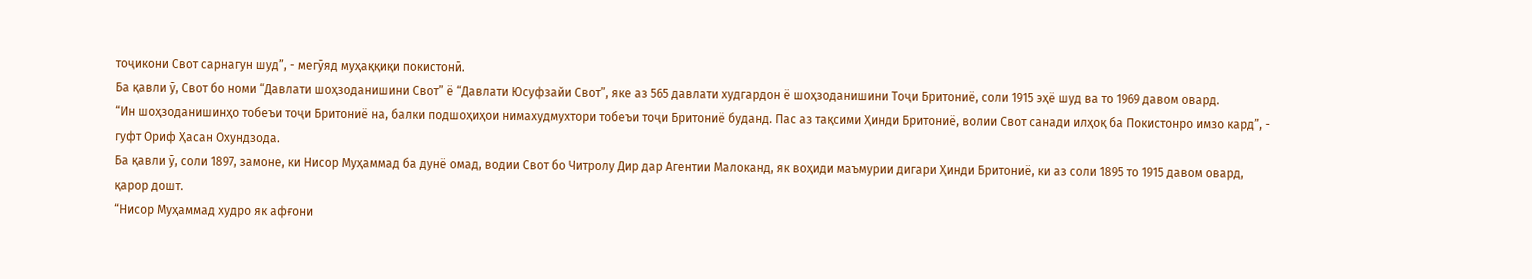тоҷикони Свот сарнагун шуд”, - мегӯяд муҳаққиқи покистонӣ.
Ба қавли ӯ, Свот бо номи “Давлати шоҳзоданишини Свот” ё “Давлати Юсуфзайи Свот”, яке аз 565 давлати худгардон ё шоҳзоданишини Тоҷи Бритониё, соли 1915 эҳё шуд ва то 1969 давом овард.
“Ин шоҳзоданишинҳо тобеъи тоҷи Бритониё на, балки подшоҳиҳои нимахудмухтори тобеъи тоҷи Бритониё буданд. Пас аз тақсими Ҳинди Бритониё, волии Свот санади илҳоқ ба Покистонро имзо кард”, - гуфт Ориф Ҳасан Охундзода.
Ба қавли ӯ, соли 1897, замоне, ки Нисор Муҳаммад ба дунё омад, водии Свот бо Читролу Дир дар Агентии Малоканд, як воҳиди маъмурии дигари Ҳинди Бритониё, ки аз соли 1895 то 1915 давом овард, қарор дошт.
“Нисор Муҳаммад худро як афғони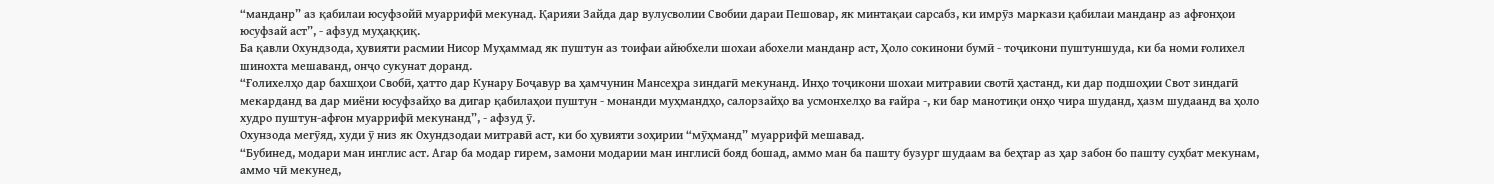“манданр” аз қабилаи юсуфзойӣ муаррифӣ мекунад. Қарияи Зайда дар вулусволии Свобии дараи Пешовар, як минтақаи сарсабз, ки имрӯз маркази қабилаи манданр аз афғонҳои юсуфзай аст”, - афзуд муҳаққиқ.
Ба қавли Охундзода, ҳувияти расмии Нисор Муҳаммад як пуштун аз тоифаи айюбхели шохаи абохели манданр аст, Ҳоло сокинони бумӣ - тоҷикони пуштуншуда, ки ба номи ғолихел шинохта мешаванд, онҷо сукунат доранд.
“Ғолихелҳо дар бахшҳои Свобӣ, ҳатто дар Кунару Боҷавур ва ҳамчунин Мансеҳра зиндагӣ мекунанд. Инҳо тоҷикони шохаи митравии свотӣ ҳастанд, ки дар подшоҳии Свот зиндагӣ мекарданд ва дар миёни юсуфзайҳо ва дигар қабилаҳои пуштун - монанди муҳмандҳо, салорзайҳо ва усмонхелҳо ва ғайра -, ки бар манотиқи онҳо чира шуданд, ҳазм шудаанд ва ҳоло худро пуштун-афғон муаррифӣ мекунанд”, - афзуд ӯ.
Охунзода мегӯяд, худи ӯ низ як Охундзодаи митравӣ аст, ки бо ҳувияти зоҳирии “мӯҳманд” муаррифӣ мешавад.
“Бубинед, модари ман инглис аст. Агар ба модар гирем, замони модарии ман инглисӣ бояд бошад, аммо ман ба пашту бузург шудаам ва беҳтар аз ҳар забон бо пашту суҳбат мекунам, аммо чӣ мекунед,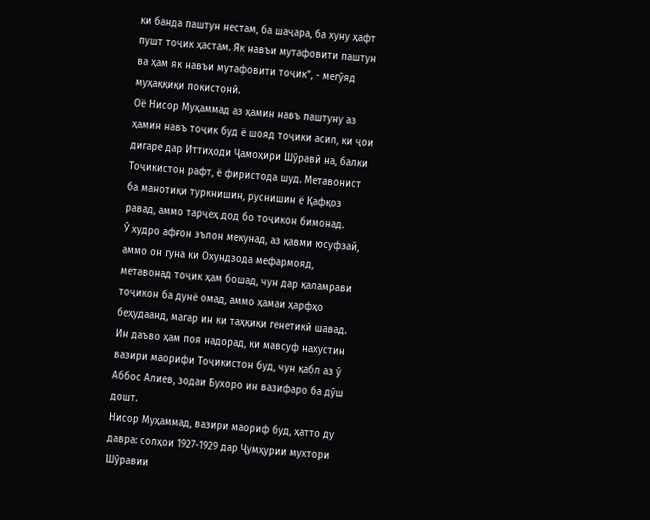ки банда паштун нестам, ба шаҷара, ба хуну ҳафт пушт тоҷик ҳастам. Як навъи мутафовити паштун ва ҳам як навъи мутафовити тоҷик”, - мегӯяд муҳаққиқи покистонӣ.
Оё Нисор Муҳаммад аз ҳамин навъ паштуну аз ҳамин навъ тоҷик буд ё шояд тоҷики асил, ки ҷои дигаре дар Иттиҳоди Ҷамоҳири Шӯравӣ на, балки Тоҷикистон рафт, ё фиристода шуд. Метавонист ба манотиқи туркнишин, руснишин ё Қафқоз равад, аммо тарҷеҳ дод бо тоҷикон бимонад.
Ӯ худро афғон эълон мекунад, аз қавми юсуфзай, аммо он гуна ки Охундзода мефармояд, метавонад тоҷик ҳам бошад, чун дар қаламрави тоҷикон ба дунё омад, аммо ҳамаи ҳарфҳо беҳудаанд, магар ин ки таҳқиқи генетикӣ шавад.
Ин даъво ҳам поя надорад, ки мавсуф нахустин вазири маорифи Тоҷикистон буд, чун қабл аз ӯ Аббос Алиев, зодаи Бухоро ин вазифаро ба дӯш дошт.
Нисор Муҳаммад, вазири маориф буд, ҳатто ду давра: солҳои 1927-1929 дар Ҷумҳурии мухтори Шӯравии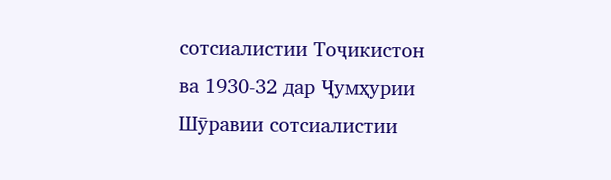сотсиалистии Тоҷикистон ва 1930-32 дар Ҷумҳурии Шӯравии сотсиалистии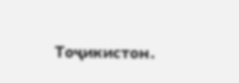Тоҷикистон.